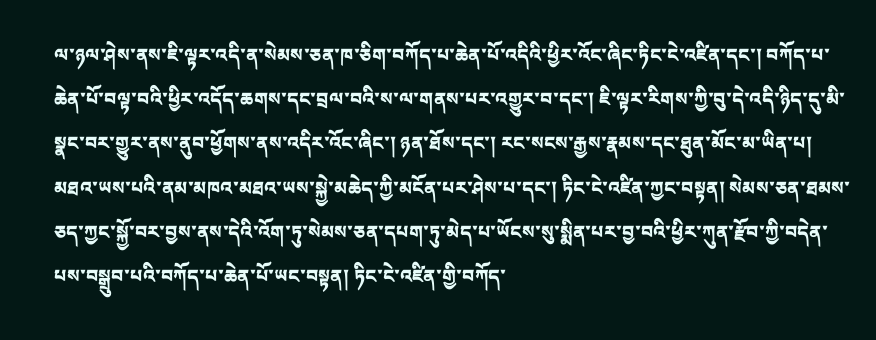ལ་ཉལ་ཤེས་ནས་ཇི་ལྟར་འདི་ན་སེམས་ཅན་ཁ་ཅིག་བཀོད་པ་ཆེན་པོ་འདིའི་ཕྱིར་འོང་ཞིང་ཏིང་ངེ་འཛིན་དང་། བཀོད་པ་ཆེན་པོ་བལྟ་བའི་ཕྱིར་འདོད་ཆགས་དང་བྲལ་བའི་ས་ལ་གནས་པར་འགྱུར་བ་དང་། ཇི་ལྟར་རིགས་ཀྱི་བུ་དེ་འདི་ཉིད་དུ་མི་སྣང་བར་གྱུར་ནས་ནུབ་ཕྱོགས་ནས་འདིར་འོང་ཞིང་། ཉན་ཐོས་དང་། རང་སངས་རྒྱས་རྣམས་དང་ཐུན་མོང་མ་ཡིན་པ། མཐའ་ཡས་པའི་ནམ་མཁའ་མཐའ་ཡས་སྐྱེ་མཆེད་ཀྱི་མངོན་པར་ཤེས་པ་དང་། ཏིང་ངེ་འཛིན་ཀྱང་བསྟན། སེམས་ཅན་ཐམས་ཅད་ཀྱང་སྐྱོ་བར་བྱས་ནས་དེའི་འོག་ཏུ་སེམས་ཅན་དཔག་ཏུ་མེད་པ་ཡོངས་སུ་སྨིན་པར་བྱ་བའི་ཕྱིར་ཀུན་རྫོབ་ཀྱི་བདེན་པས་བསྒྲུབ་པའི་བཀོད་པ་ཆེན་པོ་ཡང་བསྟན། ཏིང་ངེ་འཛིན་གྱི་བཀོད་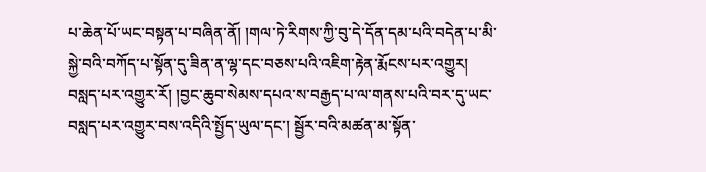པ་ཆེན་པོ་ཡང་བསྟན་པ་བཞིན་ནོ། །གལ་ཏེ་རིགས་ཀྱི་བུ་དེ་དོན་དམ་པའི་བདེན་པ་མི་སྐྱེ་བའི་བཀོད་པ་སྟོན་དུ་ཟིན་ན་ལྷ་དང་བཅས་པའི་འཇིག་རྟེན་རྨོངས་པར་འགྱུར། བསླད་པར་འགྱུར་རོ། །བྱང་ཆུབ་སེམས་དཔའ་ས་བརྒྱད་པ་ལ་གནས་པའི་བར་དུ་ཡང་བསླད་པར་འགྱུར་བས་འདིའི་སྤྱོད་ཡུལ་དང་། སྦྱོར་བའི་མཚན་མ་སྟོན་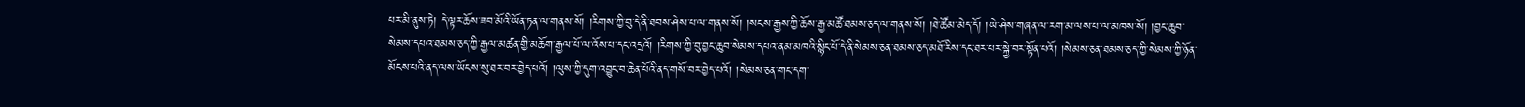པར་མི་ནུས་ཏེ། དེ་ལྟར་ཆོས་ཟབ་མོའི་ཡོན་ཏན་ལ་གནས་སོ། །རིགས་ཀྱི་བུ་དེ་ནི་ཐབས་ཤེས་པ་ལ་གནས་སོ། །སངས་རྒྱས་ཀྱི་ཆོས་རྒྱ་མཚོ་ཐམས་ཅད་ལ་གནས་སོ། །ཐེ་ཚོམ་མེད་དོ། །ཡེ་ཤེས་གཞན་ལ་རག་མ་ལས་པ་ལ་མཁས་སོ། །བྱང་ཆུབ་སེམས་དཔའ་ཐམས་ཅད་ཀྱི་རྒྱལ་མཚན་གྱི་མཆོག་རྒྱལ་པོ་ལ་འོས་པ་དང་འདྲའོ། །རིགས་ཀྱི་བུ་བྱང་ཆུབ་སེམས་དཔའ་ནམ་མཁའི་སྙིང་པོ་དེ་ནི་སེམས་ཅན་ཐམས་ཅད་མཐོ་རིས་དང་ཐར་པར་སྐྱེ་བར་སྟོན་པའོ། །སེམས་ཅན་ཐམས་ཅད་ཀྱི་སེམས་ཀྱི་ཉོན་མོངས་པའི་ནད་ལས་ཡོངས་སུ་ཐར་བར་བྱེད་པའོ། །ལུས་ཀྱི་དུག་འབྱུང་བ་ཆེན་པོའི་ནད་གསོ་བར་བྱེད་པའོ། །སེམས་ཅན་གང་དག་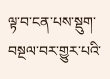ལྟ་བ་ངན་པས་སྡུག་བསྔལ་བར་གྱུར་པའི་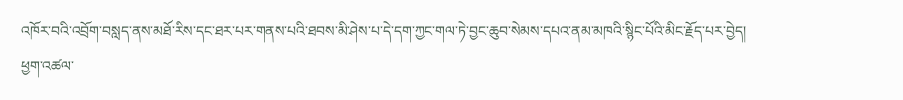འཁོར་བའི་འབྲོག་བསླད་ནས་མཐོ་རིས་དང་ཐར་པར་གནས་པའི་ཐབས་མི་ཤེས་པ་དེ་དག་ཀྱང་གལ་ཏེ་བྱང་ཆུབ་སེམས་དཔའ་ནམ་མཁའི་སྙིང་པོའི་མིང་རྗོད་པར་བྱེད། ཕྱག་འཚལ་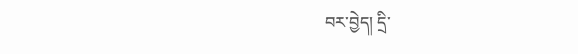བར་བྱེད། དྲི་